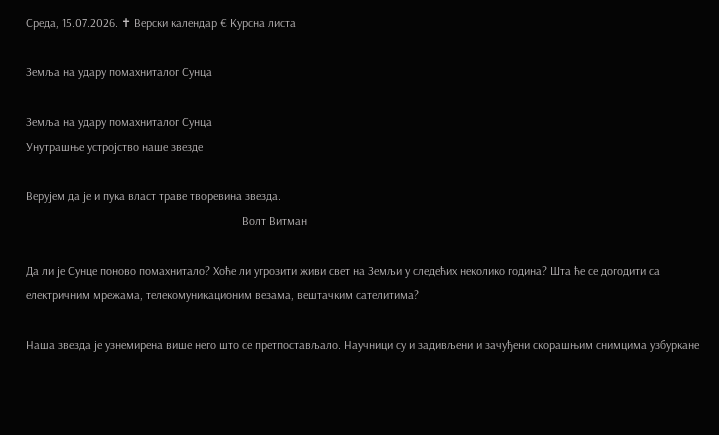Среда, 15.07.2026. ✝ Верски календар € Курсна листа

Земља на удару помахниталог Сунца

Земља на удару помахниталог Сунца
Унутрашње устројство наше звезде

Верујем да је и пука власт траве творевина звезда.
                                                                        Волт Витман

Да ли је Сунце поново помахнитало? Хоће ли угрозити живи свет на Земљи у следећих неколико година? Шта ће се догодити са електричним мрежама, телекомуникационим везама, вештачким сателитима?

Наша звезда је узнемирена више него што се претпостављало. Научници су и задивљени и зачуђени скорашњим снимцима узбуркане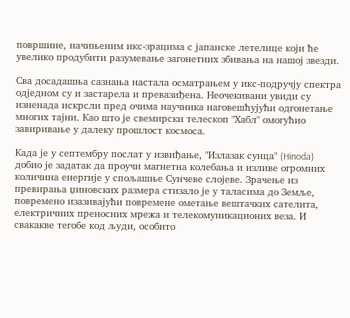површине, начињеним икс-зрацима с јапанске летелице који ће увелико продубити разумевање загонетних збивања на нашој звезди.

Сва досадашња сазнања настала осматрањем у икс-подручју спектра одједном су и застарела и превазиђена. Неочекивани увиди су изненада искрсли пред очима научника наговешћујући одгонетање многих тајни. Као што је свемирски телескоп "Хабл" омогућио завиривање у далеку прошлост космоса.

Када је у септембру послат у извиђање, "Излазак сунца" (Hinoda) добио је задатак да проучи магнетна колебања и изливе огромних количина енергије у спољашње Сунчеве слојеве. Зрачење из превирања џиновских размера стизало је у таласима до Земље, повремено изазивајући повремене ометање вештачких сателита, електричних преносних мрежа и телекомуникационих веза. И свакакве тегобе код људи, особито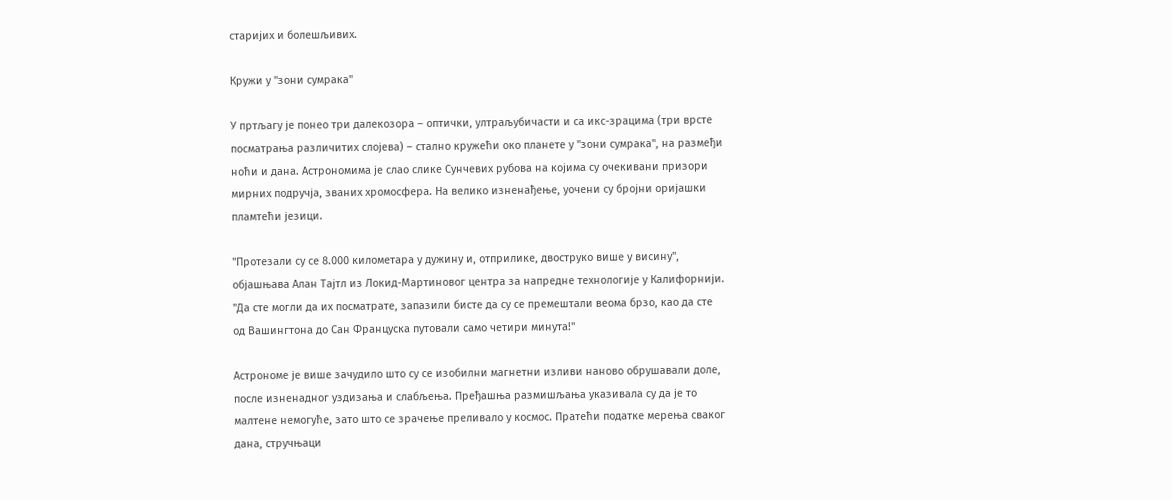старијих и болешљивих.

Кружи у "зони сумрака"

У пртљагу је понео три далекозора – оптички, ултраљубичасти и са икс-зрацима (три врсте посматрања различитих слојева) – стално кружећи око планете у "зони сумрака", на размеђи ноћи и дана. Астрономима је слао слике Сунчевих рубова на којима су очекивани призори мирних подручја, званих хромосфера. На велико изненађење, уочени су бројни оријашки пламтећи језици.

"Протезали су се 8.000 километара у дужину и, отприлике, двоструко више у висину", објашњава Алан Тајтл из Локид-Мартиновог центра за напредне технологије у Калифорнији. "Да сте могли да их посматрате, запазили бисте да су се премештали веома брзо, као да сте од Вашингтона до Сан Француска путовали само четири минута!"

Астрономе је више зачудило што су се изобилни магнетни изливи наново обрушавали доле, после изненадног уздизања и слабљења. Пређашња размишљања указивала су да је то малтене немогуће, зато што се зрачење преливало у космос. Пратећи податке мерења сваког дана, стручњаци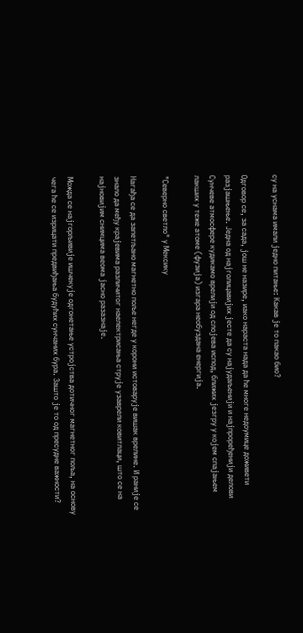су на уснама имали једно питање: Какав је то пакао био?

Одговор се, за сада, још не назире, иако нараста нада да ће многе недоумице доживети разјашњење. Једна од најголицавијих јесте да су најудаљенији и најпроређенији делови Сунчеве атмосфере кудикамо врелији од слојева испод, ближих језгру у којем спајањем лакших у теже атоме (фузија) изгара необуздана енергија.

"Северно светло" у Мексику

Нагађа се да запетљано магнетно поље негде у корони истоварује вишак врелине. И раније се знало да међу крајевима различитог наелектрисања струје узаврели ковитлаци, што се на најновијим снимцима веома јасно разазнаје.

Можда се најгорљивије ишчекује одгонетање устројства дотичног магнетног поља, на основу чега ће се изрицати предвиђања будућих сунчаних бура. Зашто је то од пресудне важности?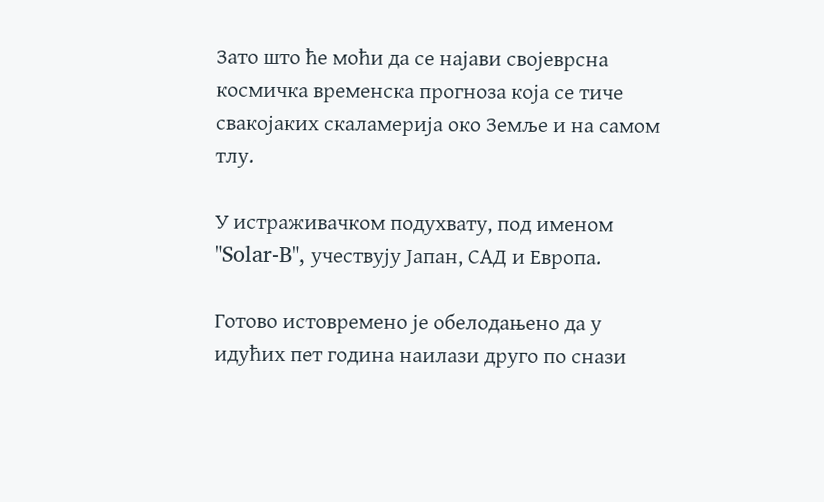Зато што ће моћи да се најави својеврсна космичка временска прогноза која се тиче свакојаких скаламерија око Земље и на самом тлу.

У истраживачком подухвату, под именом "Solar-B", учествују Јапан, САД и Европа.

Готово истовремено је обелодањено да у идућих пет година наилази друго по снази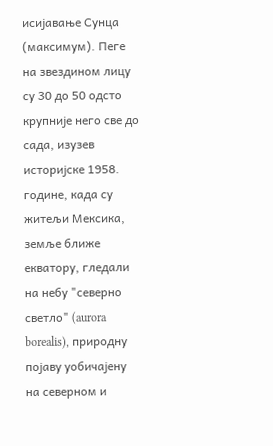исијавање Сунца (максимум). Пеге на звездином лицу су 30 до 50 одсто крупније него све до сада, изузев историјске 1958. године, када су житељи Мексика, земље ближе екватору, гледали на небу "северно светло" (aurora borealis), природну појаву уобичајену на северном и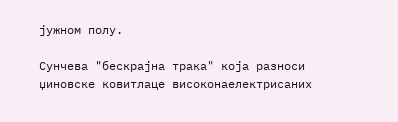јужном полу.

Сунчева "бескрајна трака" која разноси џиновске ковитлаце високонаелектрисаних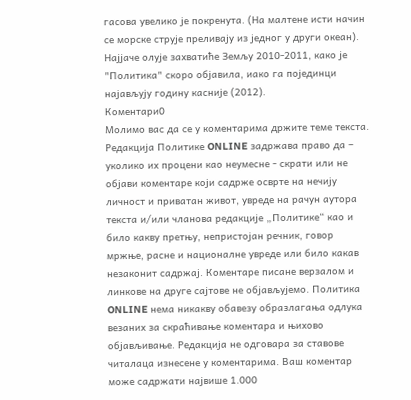гасова увелико је покренута. (На малтене исти начин се морске струје преливају из једног у други океан). Најјаче олује захватиће Земљу 2010-2011, како је "Политика" скоро објавила, иако га појединци најављују годину касније (2012).
Коментари0
Молимо вас да се у коментарима држите теме текста. Редакција Политике ONLINE задржава право да – уколико их процени као неумесне - скрати или не објави коментаре који садрже осврте на нечију личност и приватан живот, увреде на рачун аутора текста и/или чланова редакције „Политике“ као и било какву претњу, непристојан речник, говор мржње, расне и националне увреде или било какав незаконит садржај. Коментаре писане верзалом и линкове на друге сајтове не објављујемо. Политика ONLINE нема никакву обавезу образлагања одлука везаних за скраћивање коментара и њихово објављивање. Редакција не одговара за ставове читалаца изнесене у коментарима. Ваш коментар може садржати највише 1.000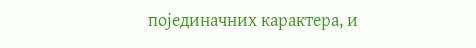појединачних карактера, и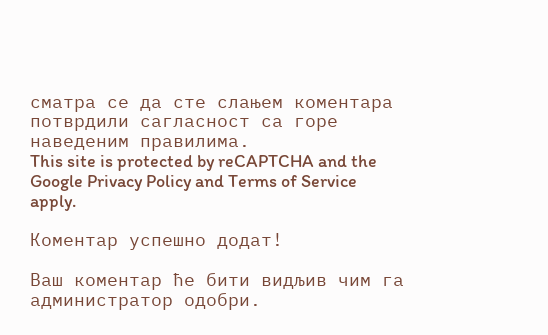сматра се да сте слањем коментара потврдили сагласност са горе наведеним правилима.
This site is protected by reCAPTCHA and the Google Privacy Policy and Terms of Service apply.

Комeнтар успeшно додат!

Ваш комeнтар ћe бити видљив чим га администратор одобри.